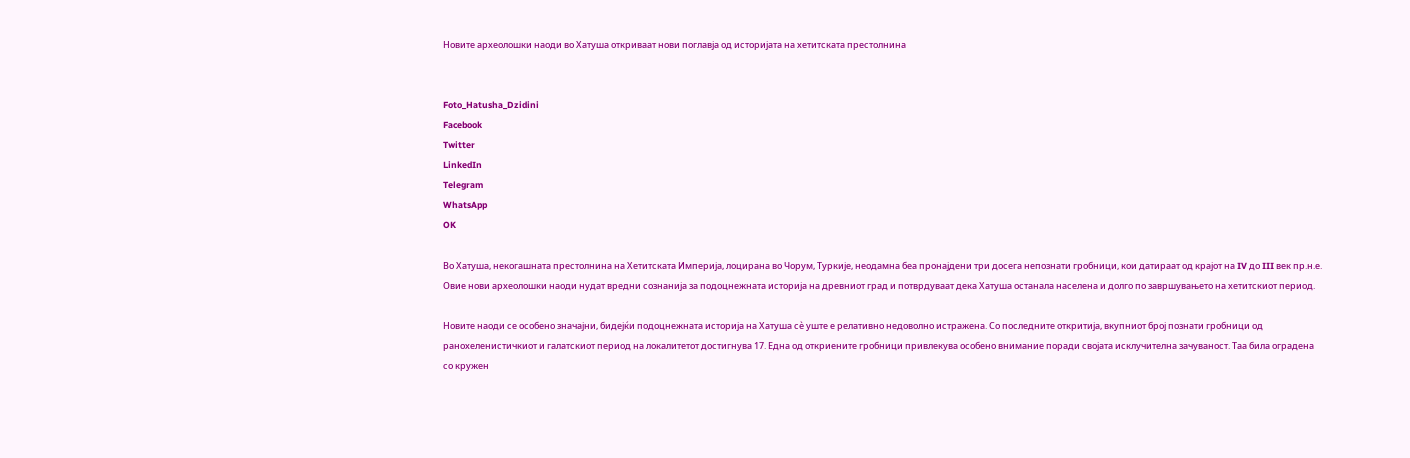Новите археолошки наоди во Хатуша откриваат нови поглавја од историјата на хетитската престолнина


Foto_Hatusha_Dzidini
Facebook
Twitter
LinkedIn
Telegram
WhatsApp
OK

Во Хатуша, некогашната престолнина на Хетитската Империја, лоцирана во Чорум, Туркије, неодамна беа пронајдени три досега непознати гробници, кои датираат од крајот на IV до III век пр.н.е. Овие нови археолошки наоди нудат вредни сознанија за подоцнежната историја на древниот град и потврдуваат дека Хатуша останала населена и долго по завршувањето на хетитскиот период.

Новите наоди се особено значајни, бидејќи подоцнежната историја на Хатуша сè уште е релативно недоволно истражена. Со последните откритија, вкупниот број познати гробници од ранохеленистичкиот и галатскиот период на локалитетот достигнува 17. Една од откриените гробници привлекува особено внимание поради својата исклучителна зачуваност. Таа била оградена со кружен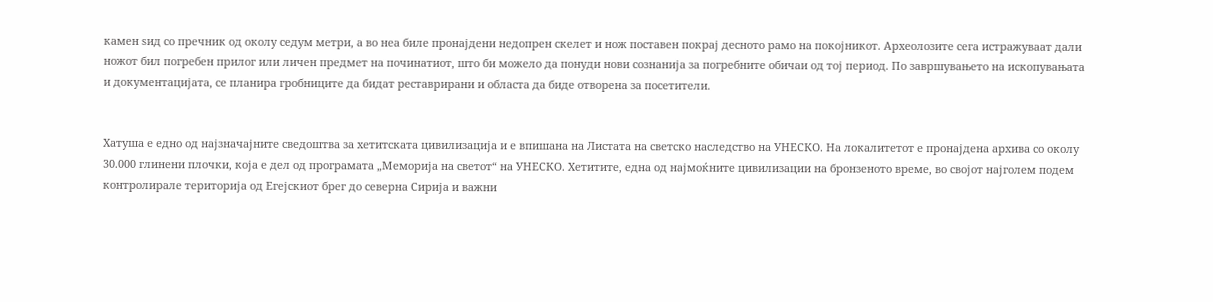камен ѕид со пречник од околу седум метри, а во неа биле пронајдени недопрен скелет и нож поставен покрај десното рамо на покојникот. Археолозите сега истражуваат дали ножот бил погребен прилог или личен предмет на починатиот, што би можело да понуди нови сознанија за погребните обичаи од тој период. По завршувањето на ископувањата и документацијата, се планира гробниците да бидат реставрирани и областа да биде отворена за посетители.


Хатуша е едно од најзначајните сведоштва за хетитската цивилизација и е впишана на Листата на светско наследство на УНЕСКО. На локалитетот е пронајдена архива со околу 30.000 глинени плочки, која е дел од програмата „Меморија на светот“ на УНЕСКО. Хетитите, една од најмоќните цивилизации на бронзеното време, во својот најголем подем контролирале територија од Егејскиот брег до северна Сирија и важни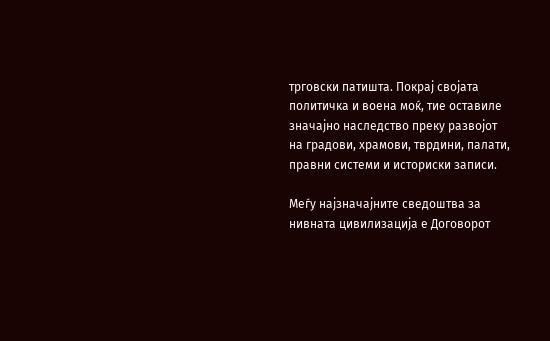трговски патишта. Покрај својата политичка и воена моќ, тие оставиле значајно наследство преку развојот на градови, храмови, тврдини, палати, правни системи и историски записи.

Меѓу најзначајните сведоштва за нивната цивилизација е Договорот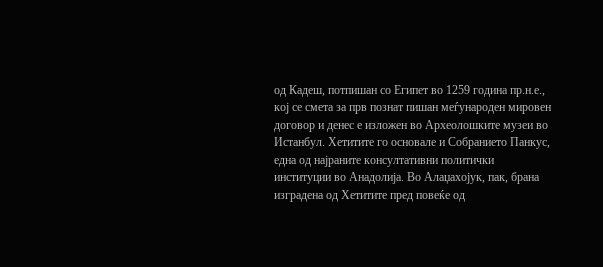од Кадеш, потпишан со Египет во 1259 година пр.н.е., кој се смета за прв познат пишан меѓународен мировен договор и денес е изложен во Археолошките музеи во Истанбул. Хетитите го основале и Собранието Панкус, една од најраните консултативни политички институции во Анадолија. Во Алаџахојук, пак, брана изградена од Хетитите пред повеќе од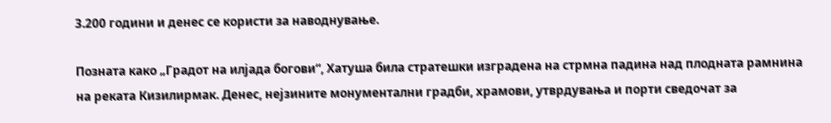3.200 години и денес се користи за наводнување.

Позната како „Градот на илјада богови“, Хатуша била стратешки изградена на стрмна падина над плодната рамнина на реката Кизилирмак. Денес, нејзините монументални градби, храмови, утврдувања и порти сведочат за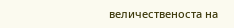величественоста на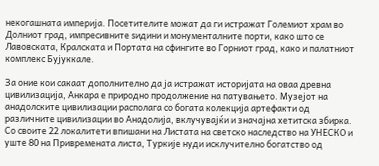некогашната империја. Посетителите можат да ги истражат Големиот храм во Долниот град, импресивните ѕидини и монументалните порти, како што се Лавовската, Кралската и Портата на сфингите во Горниот град, како и палатниот комплекс Бујуккале.

За оние кои сакаат дополнително да ја истражат историјата на оваа древна цивилизација, Анкара е природно продолжение на патувањето. Музејот на анадолските цивилизации располага со богата колекција артефакти од различните цивилизации во Анадолија, вклучувајќи и значајна хетитска збирка. Со своите 22 локалитети впишани на Листата на светско наследство на УНЕСКО и уште 80 на Привремената листа, Туркије нуди исклучително богатство од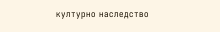културно наследство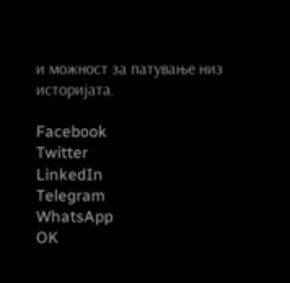и можност за патување низ историјата.

Facebook
Twitter
LinkedIn
Telegram
WhatsApp
OK